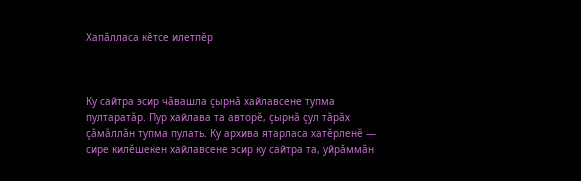Хапăлласа кĕтсе илетпĕр



Ку сайтра эсир чăвашла çырнă хайлавсене тупма пултаратăр. Пур хайлава та авторĕ, çырнă çул тăрăх çăмăллăн тупма пулать. Ку архива ятарласа хатĕрленĕ — сире килĕшекен хайлавсене эсир ку сайтра та, уйрăммăн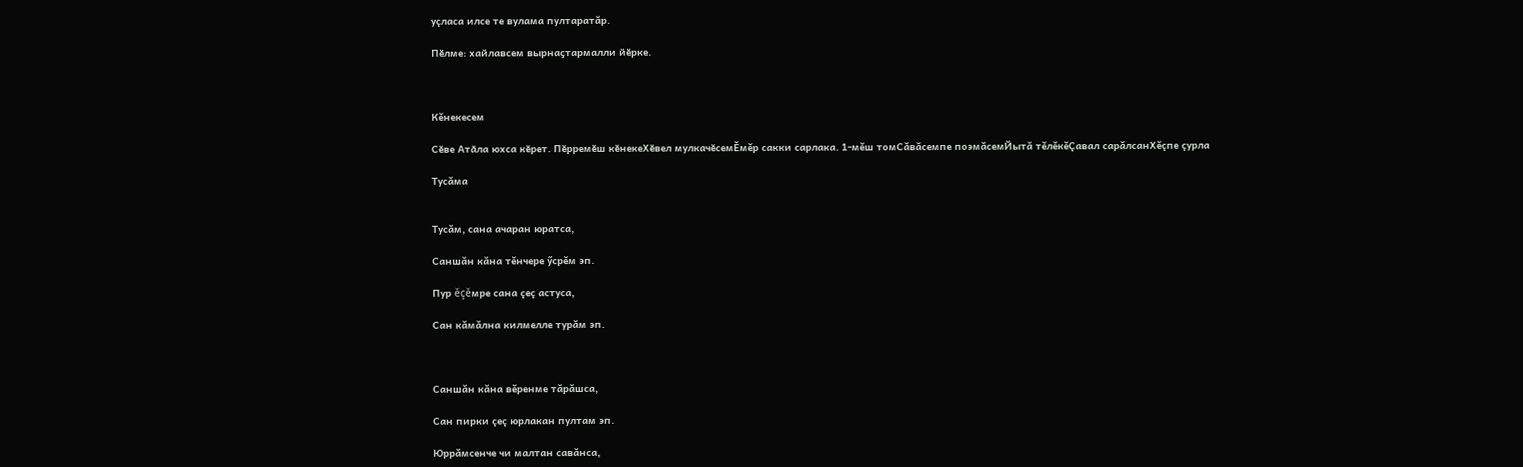уçласа илсе те вулама пултаратăр.

Пӗлме: хайлавсем вырнаҫтармалли йӗрке.



Кĕнекесем

Сӗве Атӑла юхса кӗрет. Пӗрремӗш кӗнекеХӗвел мулкачӗсемĔмĕр сакки сарлака. 1-мĕш томСăвăсемпе поэмăсемЙытă тĕлĕкĕÇавал сарăлсанХĕçпе çурла

Тусăма


Тусăм, сана ачаран юратса,

Саншăн кăна тĕнчере ӳсрĕм эп.

Пур ĕçĕмре сана çеç астуса,

Сан кăмăлна килмелле турăм эп.



Саншăн кăна вĕренме тăрăшса,

Сан пирки çеç юрлакан пултам эп.

Юррăмсенче чи малтан савăнса,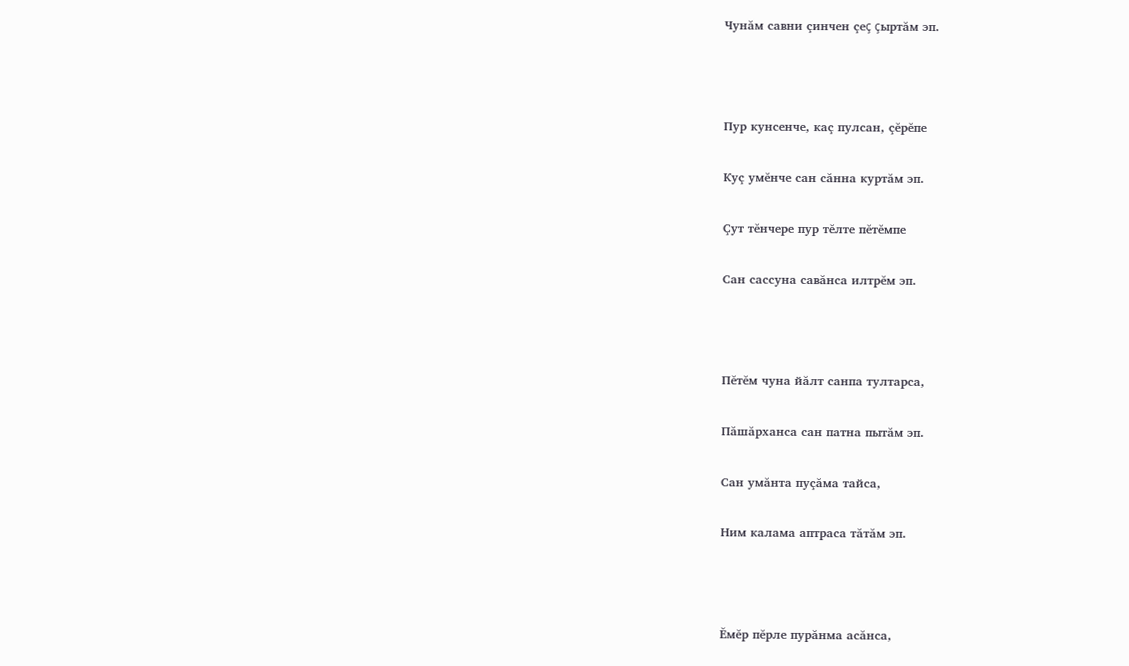Чунăм савни çинчен çеç çыртăм эп.



Пур кунсенче, каç пулсан, çĕрĕпе

Куç умĕнче сан сăнна куртăм эп.

Çут тĕнчере пур тĕлте пĕтĕмпе

Сан сассуна савăнса илтрĕм эп.



Пĕтĕм чуна йăлт санпа тултарса,

Пăшăрханса сан патна пытăм эп.

Сан умăнта пуçăма тайса,

Ним калама аптраса тăтăм эп.



Ĕмĕр пĕрле пурăнма асăнса,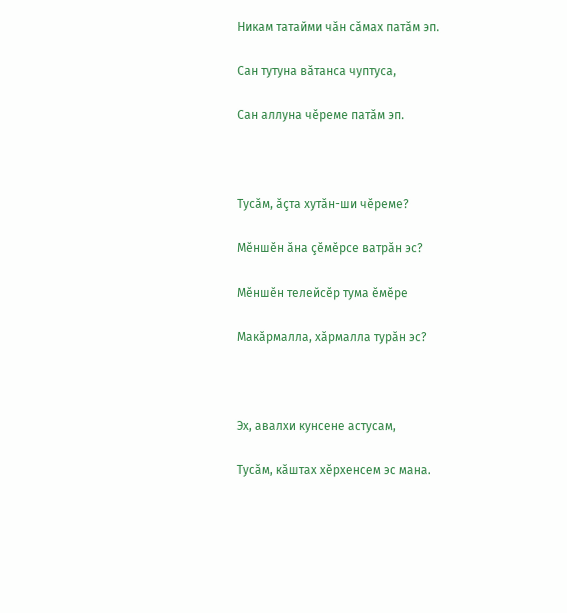Никам татайми чăн сăмах патăм эп.

Сан тутуна вăтанса чуптуса,

Сан аллуна чĕреме патăм эп.



Тусăм, ăçта хутăн-ши чĕреме?

Мĕншĕн ăна çĕмĕрсе ватрăн эс?

Мĕншĕн телейсĕр тума ĕмĕре

Макăрмалла, хăрмалла турăн эс?



Эх, авалхи кунсене астусам,

Тусăм, кăштах хĕрхенсем эс мана.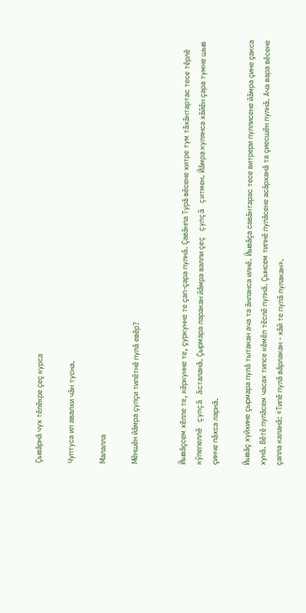Çывăрнă чух тĕлĕкре çеç курса

Чуптуса ил авалхи чăн тусна.

Малалла

Мĕншĕн йăмра çулçи типĕтнĕ пулă евĕр?


Йывăçсем хĕлле те, кĕркунне те, çуркунне те çап-çара пулнă. Çавăнпа Турă вĕсене хитре тум тăхăнтартас тесе тĕрлĕ кӳлепеллĕ çулçă ăсталанă. Çырмара ларакан йăмра валли çеç çулçă çитмен. Йăмра кулянса хăйĕн çара тумне шыв çинче пăхса ларнă.

Йывăç хуйхине çырмара пулă тытакан ача та ăнланса илнĕ. Йывăçа савăнтарас тесе витрери пуллисене йăмра çине çакса хунă. Вĕтĕ пулăсем часах типсе кĕмĕл тĕслĕ пулнă. Çынсем типнĕ пулăсене асăрханă та çиесшĕн пулнă. Ача вара вĕсене çапла каланă: «Типĕ пулă вăрлакан - хăй те пулă пулакан».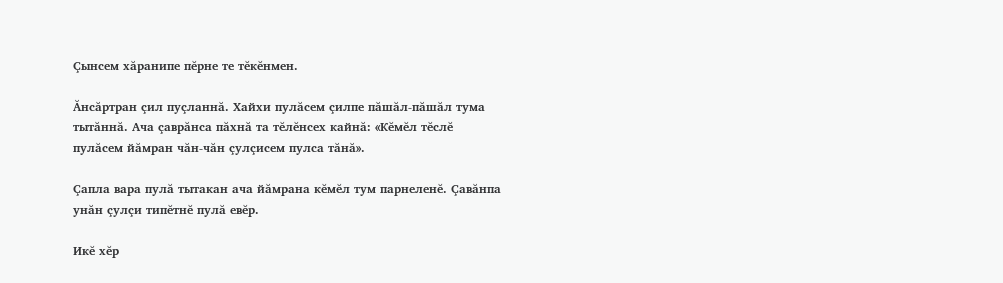Çынсем хăранипе пĕрне те тĕкĕнмен.

Ăнсăртран çил пуçланнă. Хайхи пулăсем çилпе пăшăл-пăшăл тума тытăннă. Ача çаврăнса пăхнă та тĕлĕнсех кайнă: «Кĕмĕл тĕслĕ пулăсем йăмран чăн-чăн çулçисем пулса тăнă».

Çапла вара пулă тытакан ача йăмрана кĕмĕл тум парнеленĕ. Çавăнпа унăн çулçи типĕтнĕ пулă евĕр.

Икĕ хĕр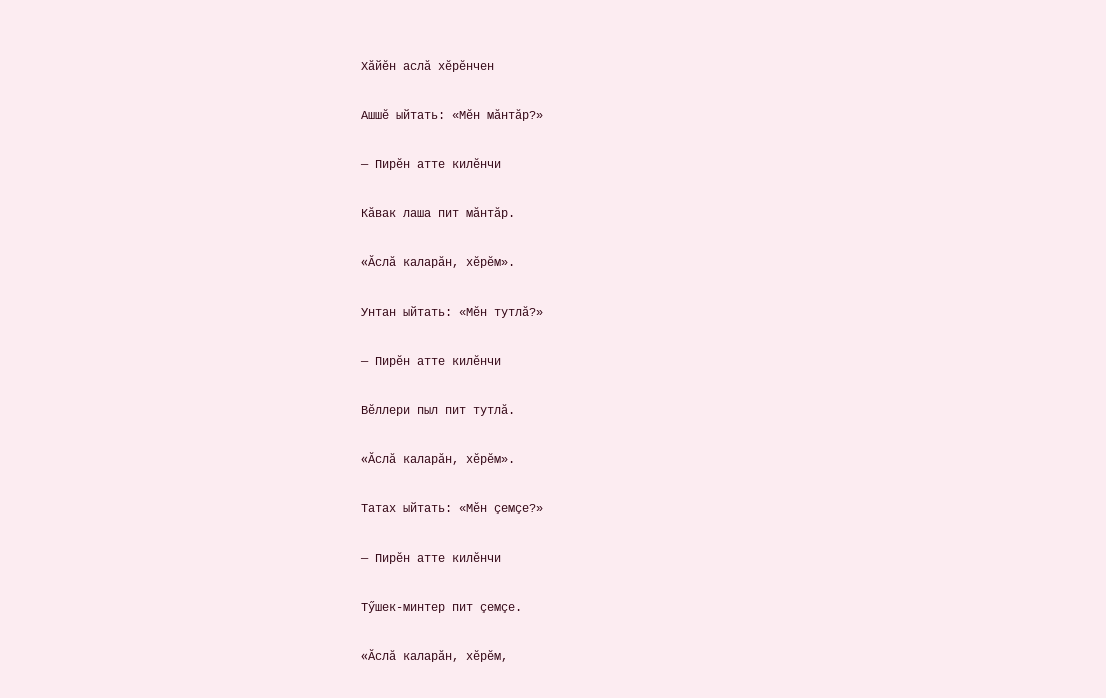Хăйĕн аслă хĕрĕнчен

Ашшĕ ыйтать: «Мĕн мăнтăр?»

— Пирĕн атте килĕнчи

Кăвак лаша пит мăнтăр.

«Ăслă каларăн, хĕрĕм».

Унтан ыйтать: «Мĕн тутлă?»

— Пирĕн атте килĕнчи

Вĕллери пыл пит тутлă.

«Ăслă каларăн, хĕрĕм».

Татах ыйтать: «Мĕн çемçе?»

— Пирĕн атте килĕнчи

Тӳшек-минтер пит çемçе.

«Ăслă каларăн, хĕрĕм,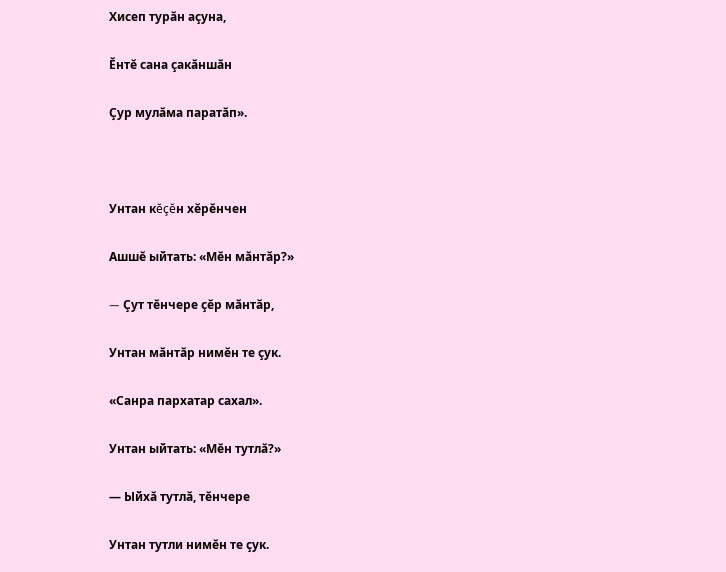Хисеп турăн аçуна,

Ĕнтĕ сана çакăншăн

Çур мулăма паратăп».



Унтан кĕçĕн хĕрĕнчен

Ашшĕ ыйтать: «Мĕн мăнтăр?»

— Çут тĕнчере çĕр мăнтăр,

Унтан мăнтăр нимĕн те çук.

«Санра пархатар сахал».

Унтан ыйтать: «Мĕн тутлă?»

— Ыйхă тутлă, тĕнчере

Унтан тутли нимĕн те çук.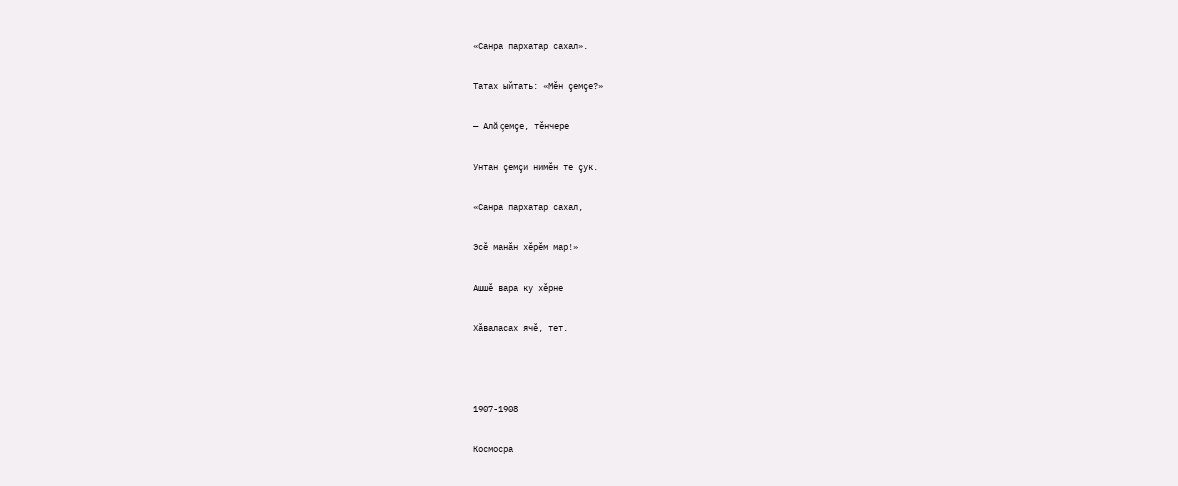«Санра пархатар сахал».

Татах ыйтать: «Мĕн çемçе?»

— Алă çемçе, тĕнчере

Унтан çемçи нимĕн те çук.

«Санра пархатар сахал,

Эсĕ манăн хĕрĕм мар!»

Ашшĕ вара ку хĕрне

Хăваласах ячĕ, тет.



1907-1908

Космосра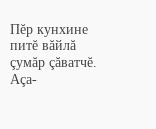Пĕр кунхине питĕ вăйлă çумăр çăватчĕ. Аçа-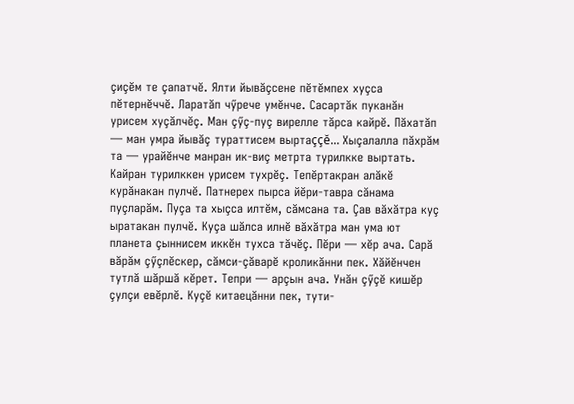çиçĕм те çапатчĕ. Ялти йывăçсене пĕтĕмпех хуçса пĕтернĕччĕ. Ларатăп чӳрече умĕнче. Сасартăк пуканăн урисем хуçăлчĕç. Ман çӳç-пуç вирелле тăрса кайрĕ. Пăхатăп — ман умра йывăç тураттисем выртаççĕ... Хыçалалла пăхрăм та — урайĕнче манран ик-виç метрта турилкке выртать. Кайран турилккен урисем тухрĕç. Тепĕртакран алăкĕ курăнакан пулчĕ. Патнерех пырса йĕри-тавра сăнама пуçларăм. Пуçа та хыçса илтĕм, сăмсана та. Çав вăхăтра куç ыратакан пулчĕ. Куçа шăлса илнĕ вăхăтра ман ума ют планета çыннисем иккĕн тухса тăчĕç. Пĕри — хĕр ача. Сарă вăрăм çӳçлĕскер, сăмси-çăварĕ кроликăнни пек. Хăйĕнчен тутлă шăршă кĕрет. Тепри — арçын ача. Унăн çӳçĕ кишĕр çулçи евĕрлĕ. Куçĕ китаецăнни пек, тути-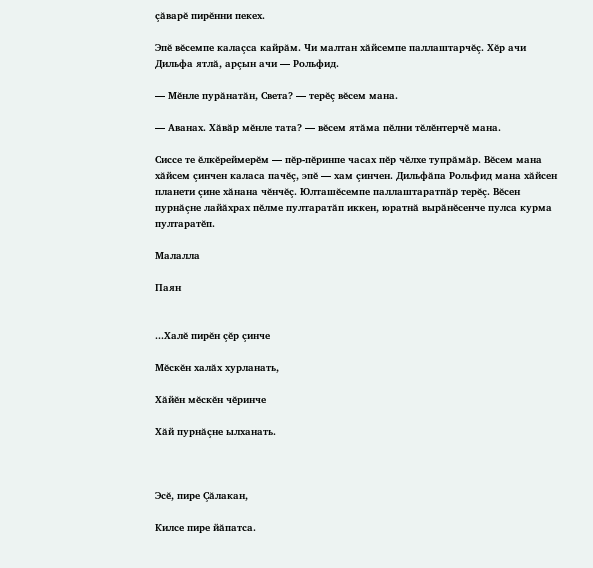çăварĕ пирĕнни пекех.

Эпĕ вĕсемпе калаçса кайрăм. Чи малтан хăйсемпе паллаштарчĕç. Хĕр ачи Дильфа ятлă, арçын ачи — Рольфид.

— Мĕнле пурăнатăн, Света? — терĕç вĕсем мана.

— Аванах. Хăвăр мĕнле тата? — вĕсем ятăма пĕлни тĕлĕнтерчĕ мана.

Сиссе те ĕлкĕреймерĕм — пĕр-пĕринпе часах пĕр чĕлхе тупрăмăр. Вĕсем мана хăйсем çинчен каласа пачĕç, эпĕ — хам çинчен. Дильфăпа Рольфид мана хăйсен планети çине хăнана чĕнчĕç. Юлташĕсемпе паллаштаратпăр терĕç. Вĕсен пурнăçне лайăхрах пĕлме пултаратăп иккен, юратнă вырăнĕсенче пулса курма пултаратĕп.

Малалла

Паян


...Халĕ пирĕн çĕр çинче

Мĕскĕн халăх хурланать,

Хăйĕн мĕскĕн чĕринче

Хăй пурнăçне ылханать.



Эсĕ, пире Çăлакан,

Килсе пире йăпатса.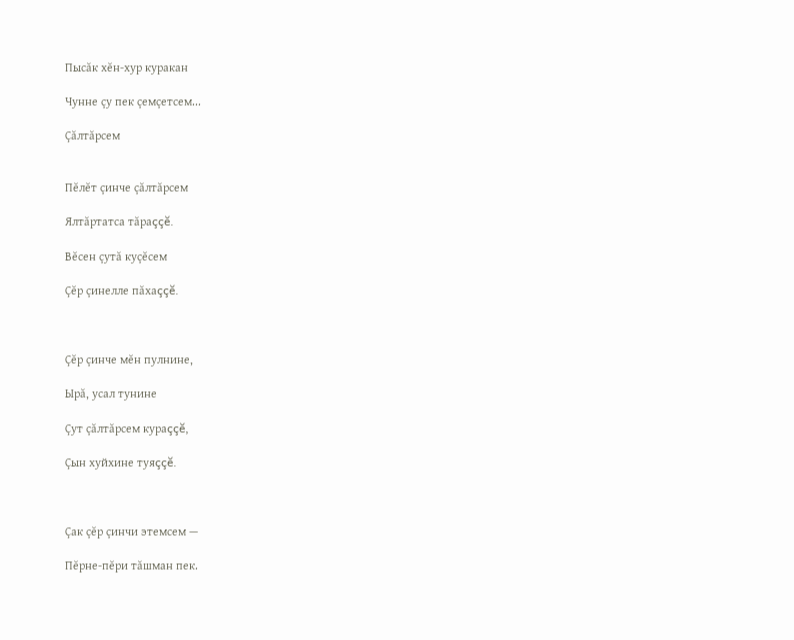Пысăк хĕн-хур куракан

Чунне çу пек çемçетсем...

Çăлтăрсем


Пĕлĕт çинче çăлтăрсем

Ялтăртатса тăраççĕ.

Вĕсен çутă куçĕсем

Çĕр çинелле пăхаççĕ.



Çĕр çинче мĕн пулнине,

Ырă, усал тунине

Çут çăлтăрсем кураççĕ,

Çын хуйхине туяççĕ.



Çак çĕр çинчи этемсем —

Пĕрне-пĕри тăшман пек.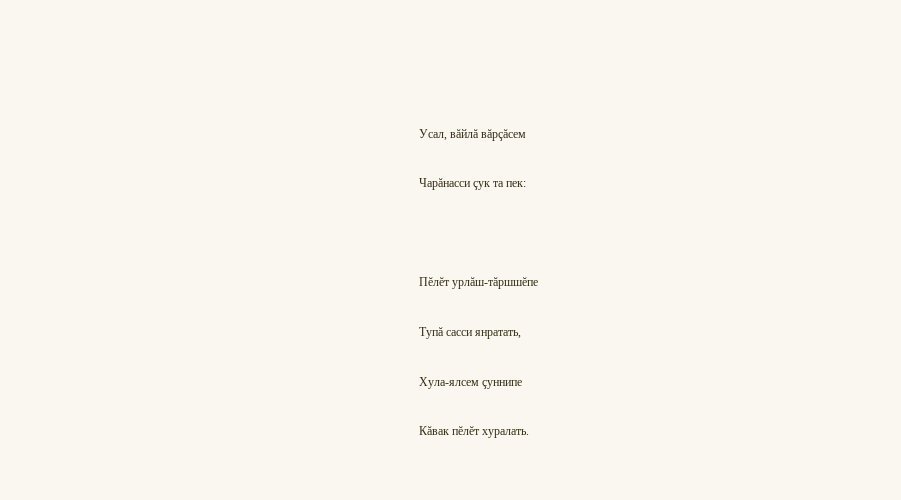Усал, вăйлă вăрçăсем

Чарăнасси çук та пек:



Пĕлĕт урлăш-тăршшĕпе

Тупă сасси янратать,

Хула-ялсем çуннипе

Кăвак пĕлĕт хуралать.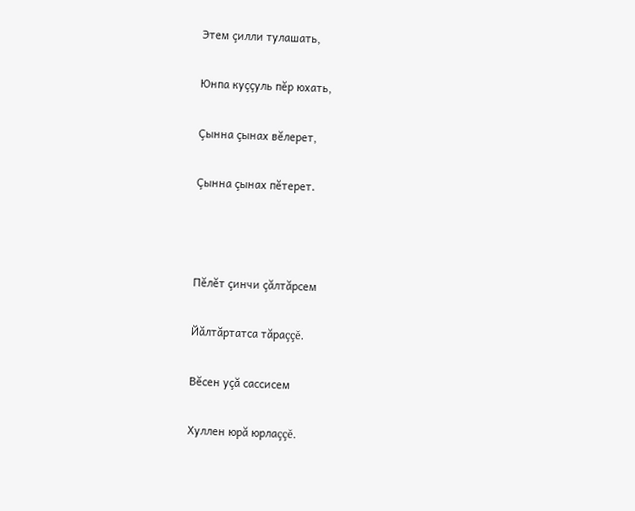Этем çилли тулашать,

Юнпа куççуль пĕр юхать,

Çынна çынах вĕлерет,

Çынна çынах пĕтерет.



Пĕлĕт çинчи çăлтăрсем

Йăлтăртатса тăраççĕ.

Вĕсен уçă сассисем

Хуллен юрă юрлаççĕ.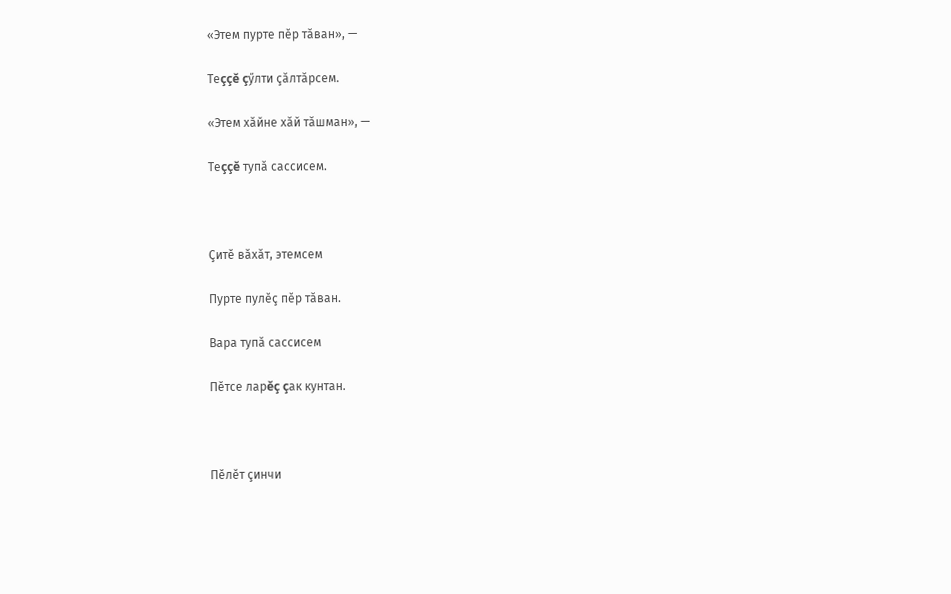«Этем пурте пĕр тăван», —

Теççĕ çӳлти çăлтăрсем.

«Этем хăйне хăй тăшман», —

Теççĕ тупă сассисем.



Çитĕ вăхăт, этемсем

Пурте пулĕç пĕр тăван.

Вара тупă сассисем

Пĕтсе ларĕç çак кунтан.



Пĕлĕт çинчи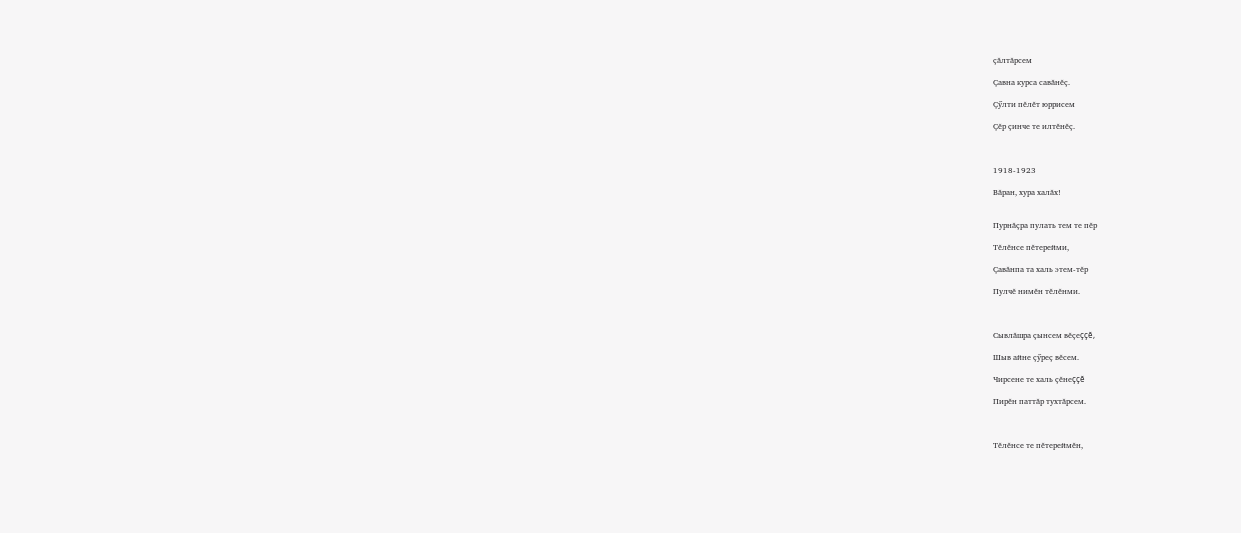çăлтăрсем

Çавна курса савăнĕç.

Çӳлти пĕлĕт юррисем

Çĕр çинче те илтĕнĕç.



1918-1923

Вăран, хура халăх!


Пурнăçра пулать тем те пĕр

Тĕлĕнсе пĕтерейми,

Çавăнпа та халь этем-тĕр

Пулчĕ нимĕн тĕлĕнми.



Сывлăшра çынсем вĕçеççĕ,

Шыв айне çӳреç вĕсем.

Чирсене те халь çĕнеççĕ

Пирĕн паттăр тухтăрсем.



Тĕлĕнсе те пĕтереймĕн,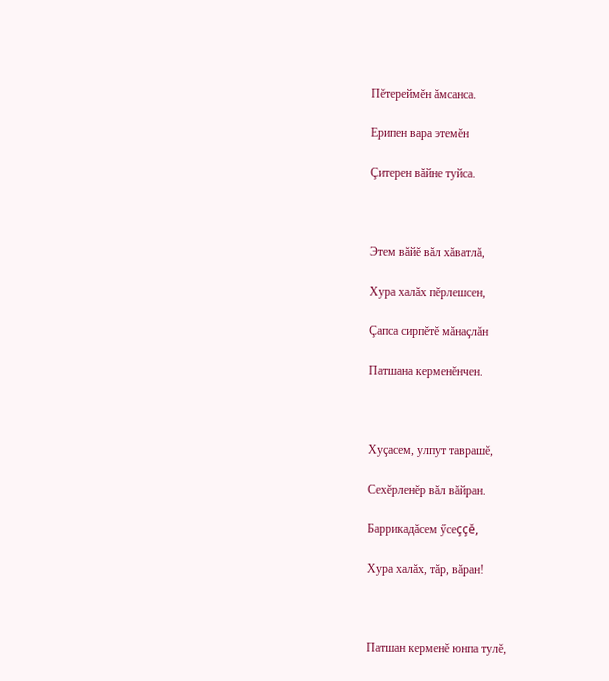Пĕтереймĕн ăмсанса.

Ерипен вара этемĕн

Çитерен вăйне туйса.



Этем вăйĕ вăл хăватлă,

Хура халăх пĕрлешсен,

Çапса сирпĕтĕ мăнаçлăн

Патшана керменĕнчен.



Хуçасем, улпут таврашĕ,

Сехĕрленĕр вăл вăйран.

Баррикадăсем ӳсеççĕ,

Хура халăх, тăр, вăран!



Патшан керменĕ юнпа тулĕ,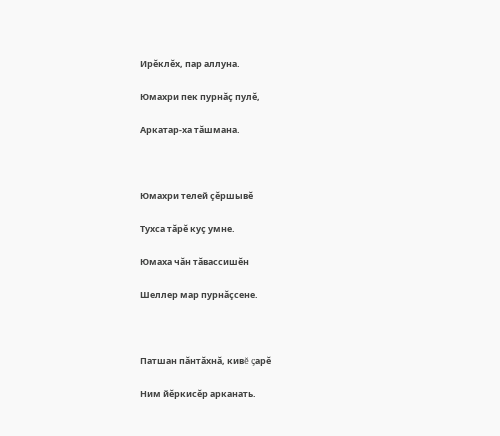Ирĕклĕх, пар аллуна.

Юмахри пек пурнăç пулĕ,

Аркатар-ха тăшмана.



Юмахри телей çĕршывĕ

Тухса тăрĕ куç умне.

Юмаха чăн тăвассишĕн

Шеллер мар пурнăçсене.



Патшан пăнтăхнă, кивĕ çарĕ

Ним йĕркисĕр арканать.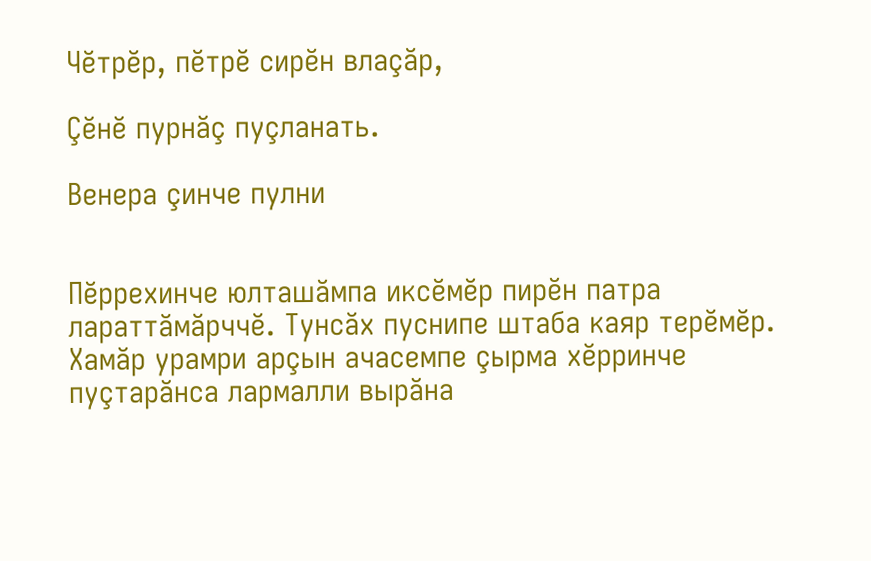Чĕтрĕр, пĕтрĕ сирĕн влаçăр,

Çĕнĕ пурнăç пуçланать.

Венера çинче пулни


Пĕррехинче юлташăмпа иксĕмĕр пирĕн патра лараттăмăрччĕ. Тунсăх пуснипе штаба каяр терĕмĕр. Хамăр урамри арçын ачасемпе çырма хĕрринче пуçтарăнса лармалли вырăна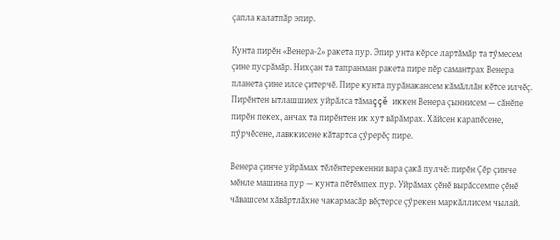çапла калатпăр эпир.

Кунта пирĕн «Венера-2» ракета пур. Эпир унта кĕрсе лартăмăр та тӳмесем çине пусрăмăр. Нихçан та тапранман ракета пире пĕр самантрах Венера планета çине илсе çитерчĕ. Пире кунта пурăнакансем кăмăллăн кĕтсе илчĕç. Пирĕнтен ытлашшиех уйрăлса тăмаççĕ иккен Венера çыннисем — сăнĕпе пирĕн пекех, анчах та пирĕнтен ик хут вăрăмрах. Хăйсен карапĕсене, пӳрчĕсене, лавккисене кăтартса çӳрерĕç пире.

Венера çинче уйрăмах тĕлĕнтерекенни вара çакă пулчĕ: пирĕн Çĕр çинче мĕнле машина пур — кунта пĕтĕмпех пур. Уйрăмах çĕнĕ вырăссемпе çĕнĕ чăвашсем хăвăртлăхне чакармасăр вĕçтерсе çӳрекен маркăллисем чылай.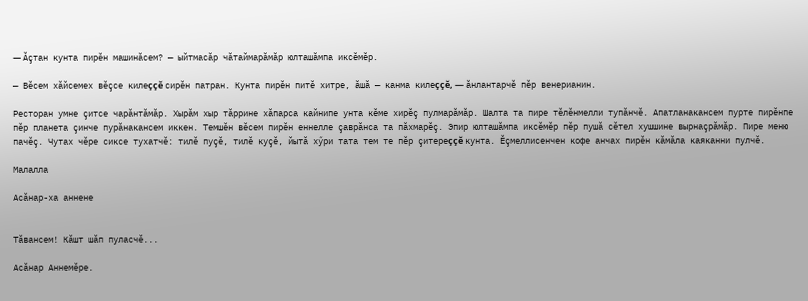— Ăçтан кунта пирĕн машинăсем? — ыйтмасăр чăтаймарăмăр юлташăмпа иксĕмĕр.

— Вĕсем хăйсемех вĕçсе килеççĕ сирĕн патран. Кунта пирĕн питĕ хитре, ăшă — канма килеççĕ, — ăнлантарчĕ пĕр венерианин.

Ресторан умне çитсе чарăнтăмăр. Хырăм хыр тăррине хăпарса кайнипе унта кĕме хирĕç пулмарăмăр. Шалта та пире тĕлĕнмелли тупăнчĕ. Апатланакансем пурте пирĕнпе пĕр планета çинче пурăнакансем иккен. Темшĕн вĕсем пирĕн еннелле çаврăнса та пăхмарĕç. Эпир юлташăмпа иксĕмĕр пĕр пушă сĕтел хушшине вырнаçрăмăр. Пире меню пачĕç. Чутах чĕре сиксе тухатчĕ: тилĕ пуçĕ, тилĕ куçĕ, йытă хӳри тата тем те пĕр çитереççĕ кунта. Ĕçмеллисенчен кофе анчах пирĕн кăмăла каяканни пулчĕ.

Малалла

Асăнар-ха аннене


Тăвансем! Кăшт шăп пуласчĕ...

Асăнар Аннемĕре.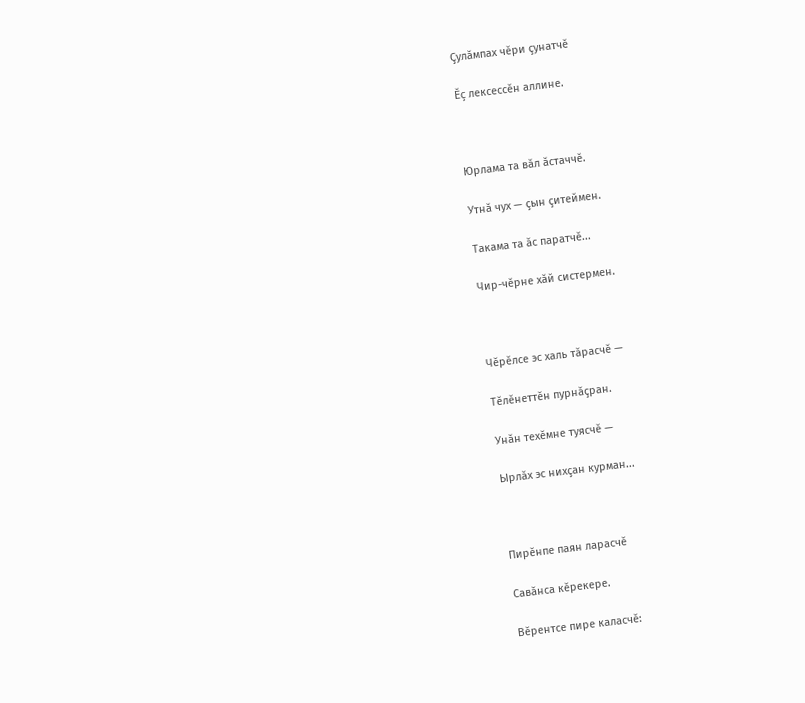Çулăмпах чĕри çунатчĕ

Ĕç лексессĕн аллине.



Юрлама та вăл ăстаччĕ.

Утнă чух — çын çитеймен.

Такама та ăс паратчĕ...

Чир-чĕрне хăй систермен.



Чĕрĕлсе эс халь тăрасчĕ —

Тĕлĕнеттĕн пурнăçран.

Унăн техĕмне туясчĕ —

Ырлăх эс нихçан курман...



Пирĕнпе паян ларасчĕ

Савăнса кĕрекере.

Вĕрентсе пире каласчĕ: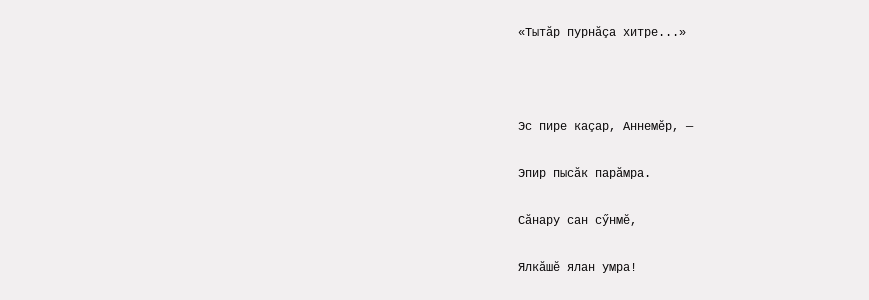«Тытăр пурнăçа хитре...»



Эс пире каçар, Аннемĕр, —

Эпир пысăк парăмра.

Сăнару сан сӳнмĕ,

Ялкăшĕ ялан умра!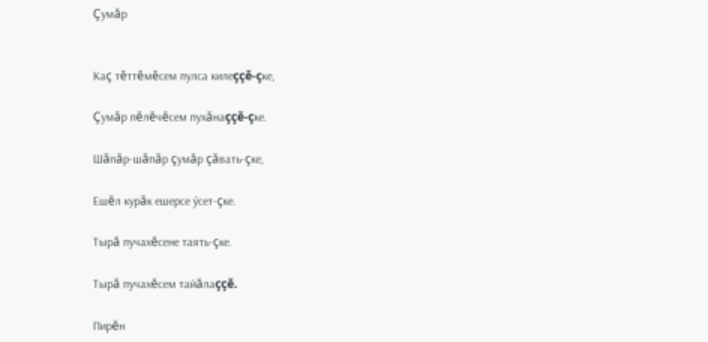Çумăр


Каç тĕттĕмĕсем пулса килеççĕ-çке,

Çумăр пĕлĕчĕсем пухăнаççĕ-çке.

Шăпăр-шăпăр çумăр çăвать-çке,

Ешĕл курăк ешерсе ӳсет-çке.

Тырă пучахĕсене таять-çке.

Тырă пучахĕсем тайăлаççĕ.

Пирĕн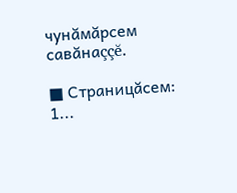чунăмăрсем савăнаççĕ.

■ Страницăсем: 1...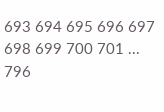693 694 695 696 697 698 699 700 701 ... 796